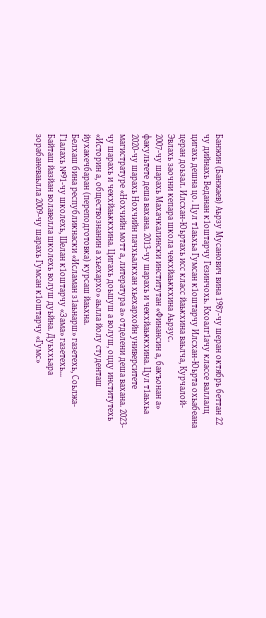Банжин (Банжаев) Аьрзу Мусанович вина 1987-чу шеран октябрь беттан 22 чу дийнахь Веданан к1оштарчу Гезинчохь. Кхоалг1ачу классе валлалц цигахь дешна цо. Цул т1аьхьа Гумсан к1оштарчу Илсхан-Юьрта охьабеана церан доьзал. Илсхан-Юьртахь исс класс йаькхина ваьлча, Курчалой-Эвлахь заочни кепара школа чекхйаьккхина Аьрзус.
2007-чу шарахь Махачкалински институтан «Финансин а, бакъонан а» факультете деша вахана. 2013-чу шарахь и чекхйаьккхина. Цул т1аьхьа 2020-чу шарахь Нохчийн пачхьалкхан хьехархойн университете магистратуре «Нохчийн мотт а, литература а» отделени деша вахана. 2023-чу шарахь и чекхйаьккхина. Цигахь доьшуш а волуш, оццу институтехь «Историн а, обществознанин а хьехархо» аьлла йолу студенташ йухакечбаран (переподготовка) курсаш йаьхна.
Белхаш бина республикнаски «Исламан з1аьнарш» газетехь, Соьлжа-Г1алахь №91-чу школехь, Шелан к1оштарчу «Зама» газетехь…
Байташ йазйан волавелла школехь волуш дуьйна. Дуьххьара зорабаневаьлла 2009-чу шарахь Гумсан к1оштарчу «Гумс»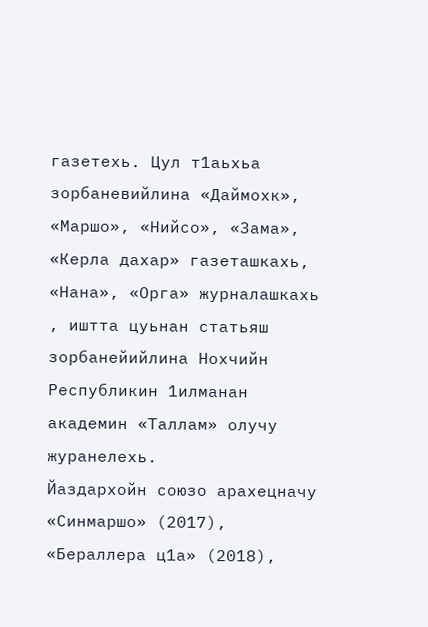газетехь. Цул т1аьхьа зорбаневийлина «Даймохк», «Маршо», «Нийсо», «Зама», «Керла дахар» газеташкахь, «Нана», «Орга» журналашкахь , иштта цуьнан статьяш зорбанейийлина Нохчийн Республикин 1илманан академин «Таллам» олучу журанелехь.
Йаздархойн союзо арахецначу «Синмаршо» (2017), «Бераллера ц1а» (2018),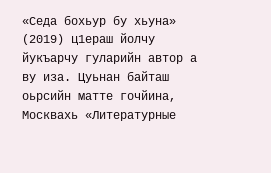«Седа бохьур бу хьуна» (2019) ц1ераш йолчу йукъарчу гуларийн автор а ву иза. Цуьнан байташ оьрсийн матте гочйина, Москвахь «Литературные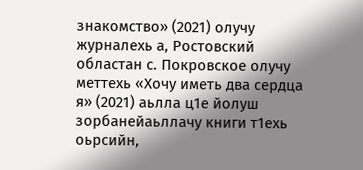знакомство» (2021) олучу журналехь а, Ростовский областан с. Покровское олучу меттехь «Хочу иметь два сердца я» (2021) аьлла ц1е йолуш зорбанейаьллачу книги т1ехь оьрсийн,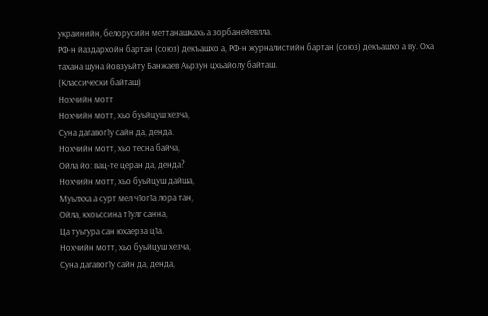украинийн, белорусийн меттанашкахь а зорбанейевлла.
РФ-н йаздархойн бартан (союз) декъашхо а, РФ-н журналистийн бартан (союз) декъашхо а ву. Оха тахана шуна йовзуьйту Банжаев Аьрзун цхьайолу байташ.
(Классически байташ)
Нохчийн мотт
Нохчийн мотт, хьо буьйцуш хезча,
Суна дагавог1у сайн да, денда.
Нохчийн мотт, хьо тесна байча,
Ойла йо: вац-те церан да, денда?
Нохчийн мотт, хьо буьйцуш дайша,
Муьлхха а сурт мел ч1ог1а лора тан,
Ойла, кхоьссина т1улг санна,
Ца туьгура сан юхаерза ц1а.
Нохчийн мотт, хьо буьйцуш хезча,
Суна дагавог1у сайн да, денда,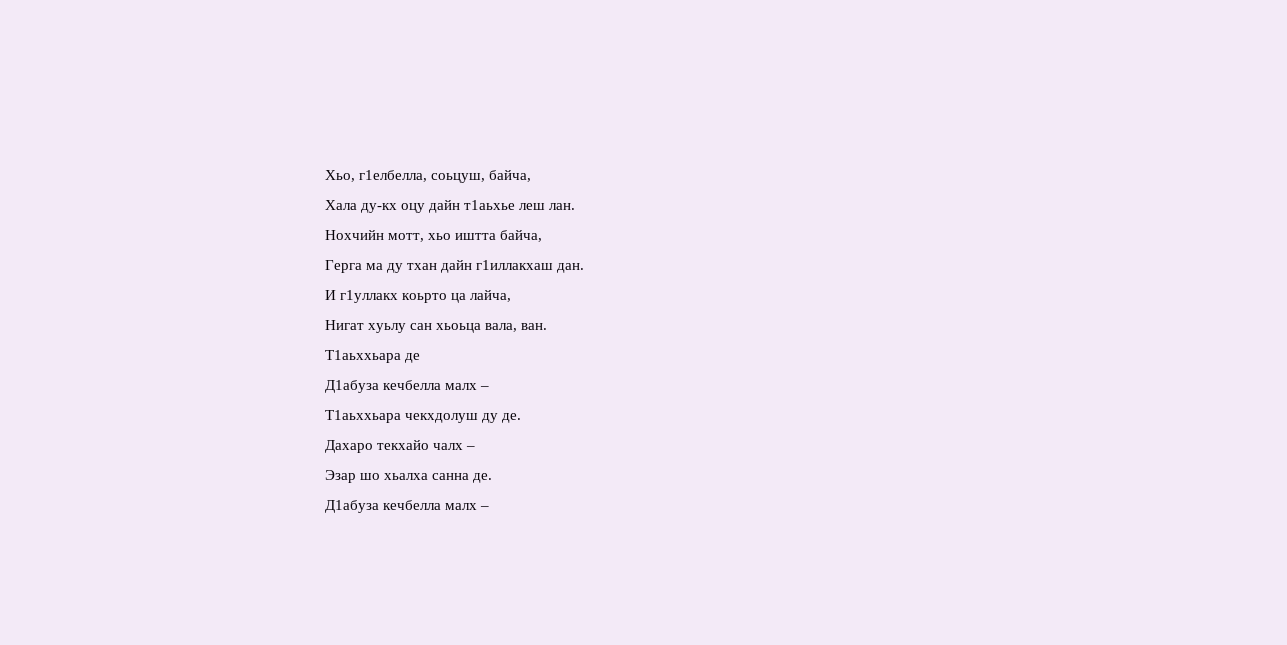Хьо, г1елбелла, соьцуш, байча,
Хала ду-кх оцу дайн т1аьхье леш лан.
Нохчийн мотт, хьо иштта байча,
Герга ма ду тхан дайн г1иллакхаш дан.
И г1уллакх коьрто ца лайча,
Нигат хуьлу сан хьоьца вала, ван.
Т1аьххьара де
Д1абуза кечбелла малх –
Т1аьххьара чекхдолуш ду де.
Дахаро текхайо чалх –
Эзар шо хьалха санна де.
Д1абуза кечбелла малх –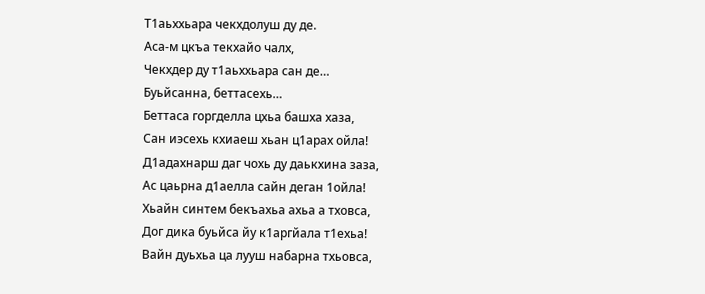Т1аьххьара чекхдолуш ду де.
Аса-м цкъа текхайо чалх,
Чекхдер ду т1аьххьара сан де…
Буьйсанна, беттасехь…
Беттаса горгделла цхьа башха хаза,
Сан иэсехь кхиаеш хьан ц1арах ойла!
Д1адахнарш даг чохь ду даькхина заза,
Ас цаьрна д1аелла сайн деган 1ойла!
Хьайн синтем бекъахьа ахьа а тховса,
Дог дика буьйса йу к1аргйала т1ехьа!
Вайн дуьхьа ца лууш набарна тхьовса,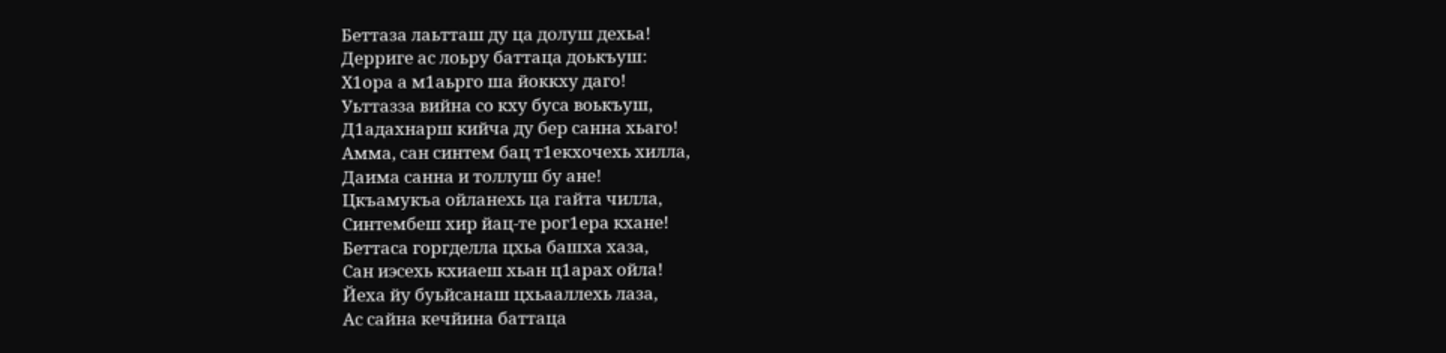Беттаза лаьтташ ду ца долуш дехьа!
Дерриге ас лоьру баттаца доькъуш:
Х1ора а м1аьрго ша йоккху даго!
Уьттазза вийна со кху буса воькъуш,
Д1адахнарш кийча ду бер санна хьаго!
Амма, сан синтем бац т1екхочехь хилла,
Даима санна и толлуш бу ане!
Цкъамукъа ойланехь ца гайта чилла,
Синтембеш хир йац-те рог1ера кхане!
Беттаса горгделла цхьа башха хаза,
Сан иэсехь кхиаеш хьан ц1арах ойла!
Йеха йу буьйсанаш цхьааллехь лаза,
Ас сайна кечйина баттаца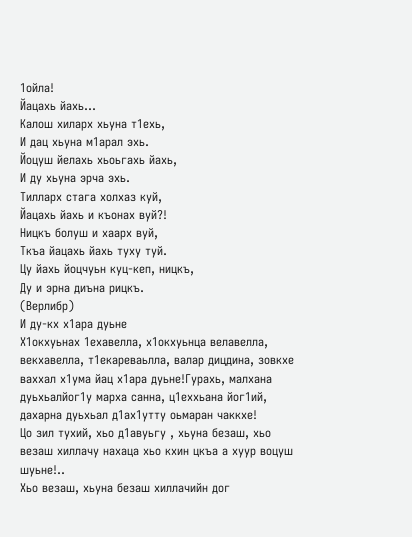1ойла!
Йацахь йахь…
Калош хиларх хьуна т1ехь,
И дац хьуна м1арал эхь.
Йоцуш йелахь хьоьгахь йахь,
И ду хьуна эрча эхь.
Тилларх стага холхаз куй,
Йацахь йахь и къонах вуй?!
Ницкъ болуш и хаарх вуй,
Ткъа йацахь йахь туху туй.
Цу йахь йоцчуьн куц-кеп, ницкъ,
Ду и эрна диъна рицкъ.
(Верлибр)
И ду-кх х1ара дуьне
Х1окхуьнах 1ехавелла, х1окхуьнца велавелла, векхавелла, т1екареваьлла, валар дицдина, зовкхе ваххал х1ума йац х1ара дуьне!Гурахь, малхана дуьхьалйог1у марха санна, ц1еххьана йог1ий, дахарна дуьхьал д1ах1утту оьмаран чаккхе!
Цо зил тухий, хьо д1авуьгу , хьуна безаш, хьо везаш хиллачу нахаца хьо кхин цкъа а хуур воцуш шуьне!..
Хьо везаш, хьуна безаш хиллачийн дог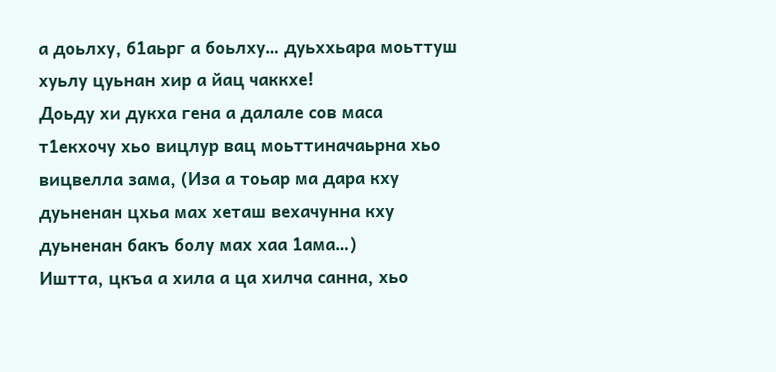а доьлху, б1аьрг а боьлху… дуьххьара моьттуш хуьлу цуьнан хир а йац чаккхе!
Доьду хи дукха гена а далале сов маса т1екхочу хьо вицлур вац моьттиначаьрна хьо вицвелла зама, (Иза а тоьар ма дара кху дуьненан цхьа мах хеташ вехачунна кху дуьненан бакъ болу мах хаа 1ама…)
Иштта, цкъа а хила а ца хилча санна, хьо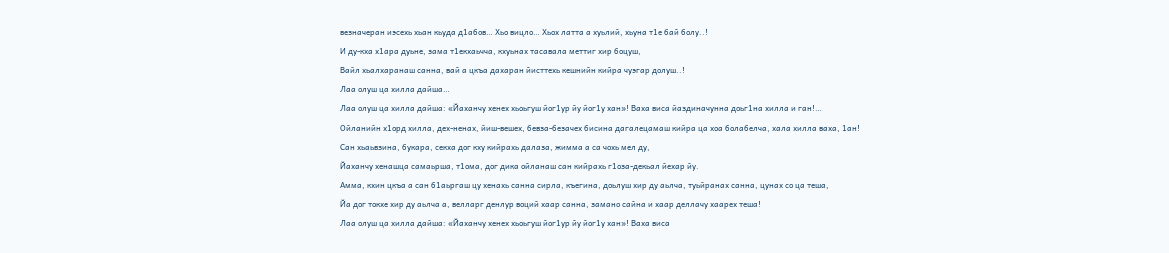везначеран иэсехь хьан кьуда д1абов… Хьо вицло… Хьох латта а хуьлий, хьуна т1е бай болу..!
И ду-кха х1ара дуьне, зама т1екхаьчча, кхуьнах тасавала меттиг хир боцуш,
Вайл хьалхаранаш санна, вай а цкъа дахаран йисттехь кешнийн кийра чуэгар долуш..!
Лаа олуш ца хилла дайша…
Лаа олуш ца хилла дайша: «Йаханчу хенех хьоьгуш йог1ур йу йог1у хан»! Ваха виса йаздиначунна доьг1на хилла и ган!…
Ойланийн х1орд хилла, дех-ненах, йиш-вешех, бевза-безачех бисина дагалецамаш кийра ца хоа болабелча, хала хилла ваха, 1ан!
Сан хьаьвзина, букара, секха дог кху кийрахь далаза, жимма а са чохь мел ду,
Йаханчу хенашца самаьрша, т1ома, дог дика ойланаш сан кийрахь г1оза-декьал йехар йу.
Амма, кхин цкъа а сан б1аьргаш цу хенахь санна сирла, къегина, доьлуш хир ду аьлча, туьйранах санна, цунах со ца теша,
Йа дог токхе хир ду аьлча а, велларг денлур воций хаар санна, замано сайна и хаар деллачу хаарех теша!
Лаа олуш ца хилла дайша: «Йаханчу хенех хьоьгуш йог1ур йу йог1у хан»! Ваха виса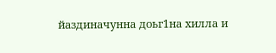йаздиначунна доьг1на хилла и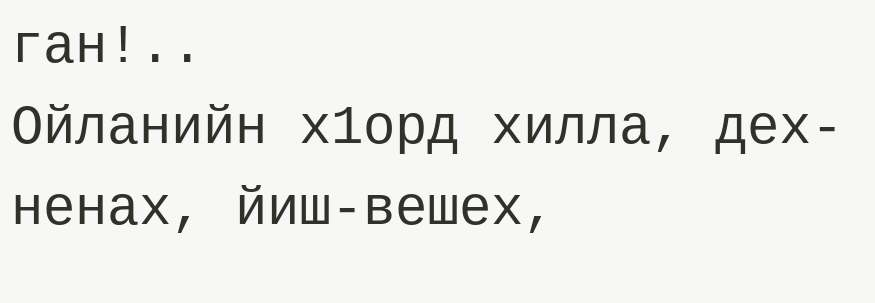ган!..
Ойланийн х1орд хилла, дех-ненах, йиш-вешех,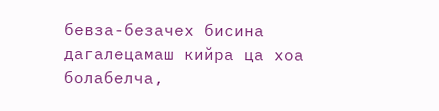бевза-безачех бисина дагалецамаш кийра ца хоа болабелча,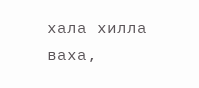хала хилла ваха,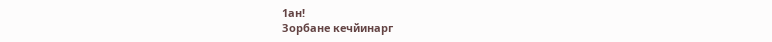1ан!
Зорбане кечйинарг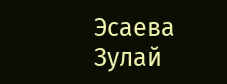Эсаева Зулай